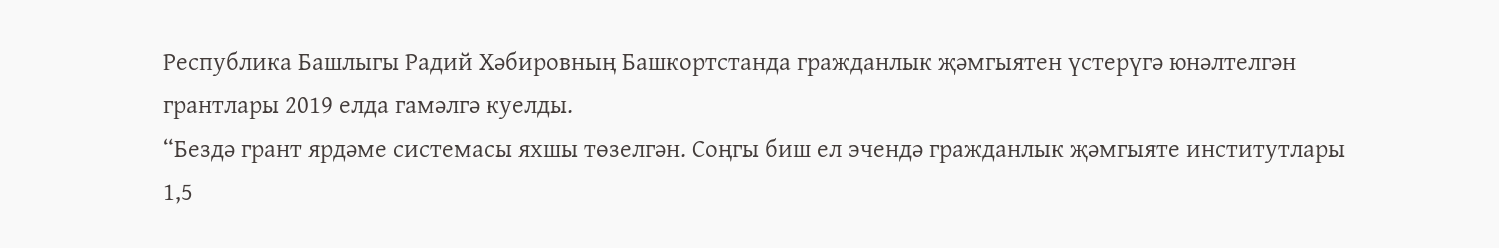Республика Башлыгы Радий Хәбировның Башкортстанда гражданлык җәмгыятен үстерүгә юнәлтелгән грантлары 2019 елда гамәлгә куелды.
“Бездә грант ярдәме системасы яхшы төзелгән. Соңгы биш ел эчендә гражданлык җәмгыяте институтлары 1,5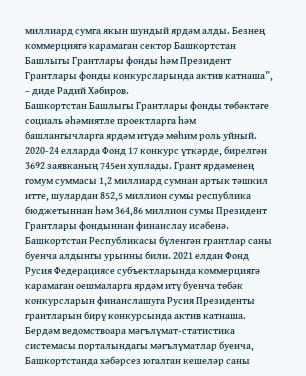миллиард сумга якын шундый ярдәм алды. Безнең коммерциягә карамаган сектор Башкортстан Башлыгы Грантлары фонды һәм Президент Грантлары фонды конкурсларында актив катнаша”, – диде Радий Хәбиров.
Башкортстан Башлыгы Грантлары фонды төбәктәге социаль әһәмиятле проектларга һәм башлангычларга ярдәм итүдә мөһим роль уйный. 2020-24 елларда Фонд 17 конкурс үткәрде, бирелгән 3692 заявканың 745ен хуплады. Грант ярдәменең гомум суммасы 1,2 миллиард сумнан артык тәшкил итте, шулардан 852,5 миллион сумы республика бюджетыннан һәм 364,86 миллион сумы Президент Грантлары фондыннан финанслау исәбенә.
Башкортстан Республикасы бүленгән грантлар саны буенча алдынгы урынны били. 2021 елдан Фонд Русия Федерациясе субъектларында коммерциягә карамаган оешмаларга ярдәм итү буенча төбәк конкурсларын финанслашуга Русия Президенты грантларын бирү конкурсында актив катнаша.
Бердәм ведомствоара мәгълүмат-статистика системасы порталындагы мәгълүматлар буенча, Башкортстанда хәбәрсез югалган кешеләр саны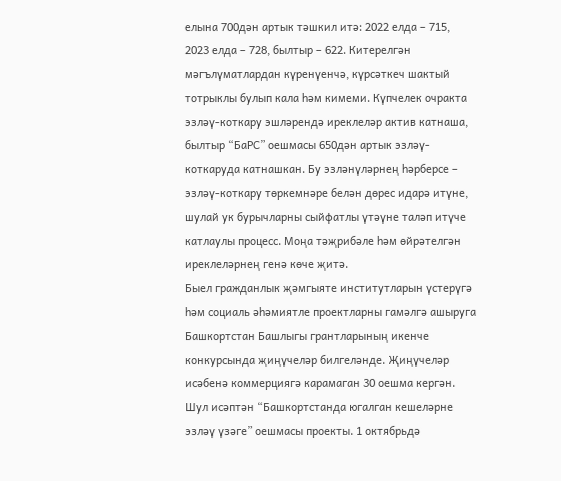елына 700дән артык тәшкил итә: 2022 елда – 715, 2023 елда – 728, былтыр – 622. Китерелгән мәгълүматлардан күренүенчә, күрсәткеч шактый тотрыклы булып кала һәм кимеми. Күпчелек очракта эзләү-коткару эшләрендә иреклеләр актив катнаша, былтыр “БаРС” оешмасы 650дән артык эзләү-коткаруда катнашкан. Бу эзләнүләрнең һәрберсе – эзләү-коткару төркемнәре белән дөрес идарә итүне, шулай ук бурычларны сыйфатлы үтәүне таләп итүче катлаулы процесс. Моңа тәҗрибәле һәм өйрәтелгән иреклеләрнең генә көче җитә.
Быел гражданлык җәмгыяте институтларын үстерүгә һәм социаль әһәмиятле проектларны гамәлгә ашыруга Башкортстан Башлыгы грантларының икенче конкурсында җиңүчеләр билгеләнде. Җиңүчеләр исәбенә коммерциягә карамаган 30 оешма кергән. Шул исәптән “Башкортстанда югалган кешеләрне эзләү үзәге” оешмасы проекты. 1 октябрьдә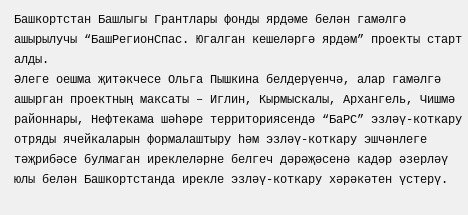Башкортстан Башлыгы Грантлары фонды ярдәме белән гамәлгә ашырылучы “БашРегионСпас. Югалган кешеләргә ярдәм” проекты старт алды.
Әлеге оешма җитәкчесе Ольга Пышкина белдерүенчә, алар гамәлгә ашырган проектның максаты – Иглин, Кырмыскалы, Архангель, Чишмә районнары, Нефтекама шәһәре территориясендә “БаРС” эзләү-коткару отряды ячейкаларын формалаштыру һәм эзләү-коткару эшчәнлеге тәҗрибәсе булмаган иреклеләрне белгеч дәрәҗәсенә кадәр әзерләү юлы белән Башкортстанда ирекле эзләү-коткару хәрәкәтен үстерү.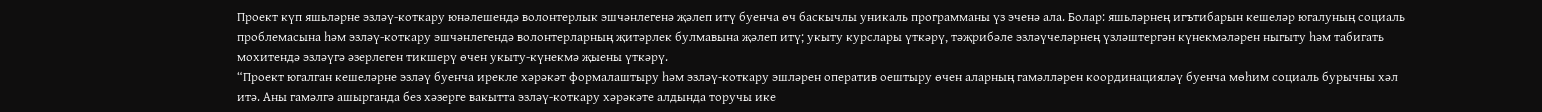Проект күп яшьләрне эзләү-коткару юнәлешендә волонтерлык эшчәнлегенә җәлеп итү буенча өч баскычлы уникаль программаны үз эченә ала. Болар: яшьләрнең игътибарын кешеләр югалуның социаль проблемасына һәм эзләү-коткару эшчәнлегендә волонтерларның җитәрлек булмавына җәлеп итү; укыту курслары үткәрү, тәҗрибәле эзләүчеләрнең үзләштергән күнекмәләрен ныгыту һәм табигать мохитендә эзләүгә әзерлеген тикшерү өчен укыту-күнекмә җыены үткәрү.
“Проект югалган кешеләрне эзләү буенча ирекле хәрәкәт формалаштыру һәм эзләү-коткару эшләрен оператив оештыру өчен аларның гамәлләрен координацияләү буенча мөһим социаль бурычны хәл итә. Аны гамәлгә ашырганда без хәзерге вакытта эзләү-коткару хәрәкәте алдында торучы ике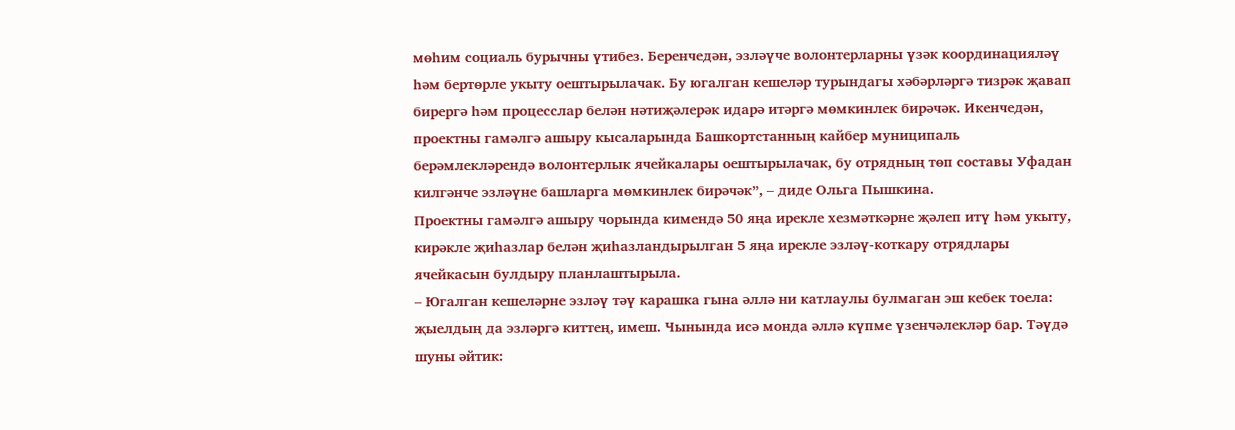мөһим социаль бурычны үтибез. Беренчедән, эзләүче волонтерларны үзәк координацияләү һәм бертөрле укыту оештырылачак. Бу югалган кешеләр турындагы хәбәрләргә тизрәк җавап бирергә һәм процесслар белән нәтиҗәлерәк идарә итәргә мөмкинлек бирәчәк. Икенчедән, проектны гамәлгә ашыру кысаларында Башкортстанның кайбер муниципаль берәмлекләрендә волонтерлык ячейкалары оештырылачак, бу отрядның төп составы Уфадан килгәнче эзләүне башларга мөмкинлек бирәчәк”, – диде Ольга Пышкина.
Проектны гамәлгә ашыру чорында кимендә 50 яңа ирекле хезмәткәрне җәлеп итү һәм укыту, кирәкле җиһазлар белән җиһазландырылган 5 яңа ирекле эзләү-коткару отрядлары ячейкасын булдыру планлаштырыла.
– Югалган кешеләрне эзләү тәү карашка гына әллә ни катлаулы булмаган эш кебек тоела: җыелдың да эзләргә киттең, имеш. Чынында исә монда әллә күпме үзенчәлекләр бар. Тәүдә шуны әйтик: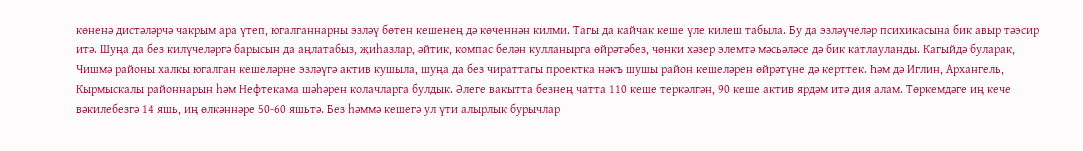көненә дистәләрчә чакрым ара үтеп, югалганнарны эзләү бөтен кешенең дә көченнән килми. Тагы да кайчак кеше үле килеш табыла. Бу да эзләүчеләр психикасына бик авыр тәэсир итә. Шуңа да без килүчеләргә барысын да аңлатабыз, җиһазлар, әйтик, компас белән кулланырга өйрәтәбез, чөнки хәзер элемтә мәсьәләсе дә бик катлауланды. Кагыйдә буларак, Чишмә районы халкы югалган кешеләрне эзләүгә актив кушыла, шуңа да без чираттагы проектка нәкъ шушы район кешеләрен өйрәтүне дә керттек. Һәм дә Иглин, Архангель, Кырмыскалы районнарын һәм Нефтекама шәһәрен колачларга булдык. Әлеге вакытта безнең чатта 110 кеше теркәлгән, 90 кеше актив ярдәм итә дия алам. Төркемдәге иң кече вәкилебезгә 14 яшь, иң өлкәннәре 50-60 яшьтә. Без һәммә кешегә ул үти алырлык бурычлар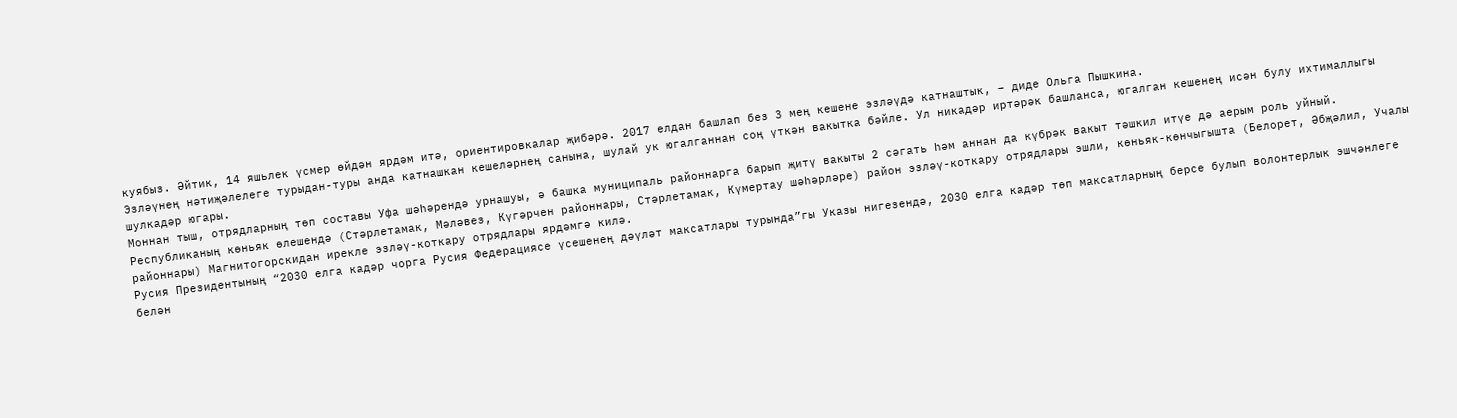куябыз. Әйтик, 14 яшьлек үсмер өйдән ярдәм итә, ориентировкалар җибәрә. 2017 елдан башлап без 3 мең кешене эзләүдә катнаштык, – диде Ольга Пышкина.
Эзләүнең нәтиҗәлелеге турыдан-туры анда катнашкан кешеләрнең санына, шулай ук югалганнан соң үткән вакытка бәйле. Ул никадәр иртәрәк башланса, югалган кешенең исән булу ихтималлыгы шулкадәр югары.
Моннан тыш, отрядларның төп составы Уфа шәһәрендә урнашуы, ә башка муниципаль районнарга барып җитү вакыты 2 сәгать һәм аннан да күбрәк вакыт тәшкил итүе дә аерым роль уйный. Республиканың көньяк өлешендә (Стәрлетамак, Мәләвез, Күгәрчен районнары, Стәрлетамак, Күмертау шәһәрләре) район эзләү-коткару отрядлары эшли, көньяк-көнчыгышта (Белорет, Әбҗәлил, Учалы районнары) Магнитогорскидан ирекле эзләү-коткару отрядлары ярдәмгә килә.
Русия Президентының “2030 елга кадәр чорга Русия Федерациясе үсешенең дәүләт максатлары турында”гы Указы нигезендә, 2030 елга кадәр төп максатларның берсе булып волонтерлык эшчәнлеге белән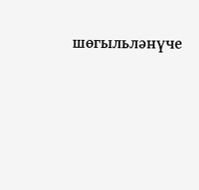шөгыльләнүче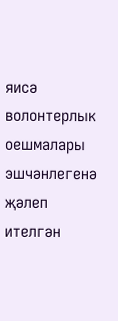яисә волонтерлык оешмалары эшчәнлегенә җәлеп ителгән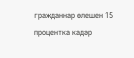гражданнар өлешен 15 процентка кадәр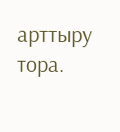арттыру тора.